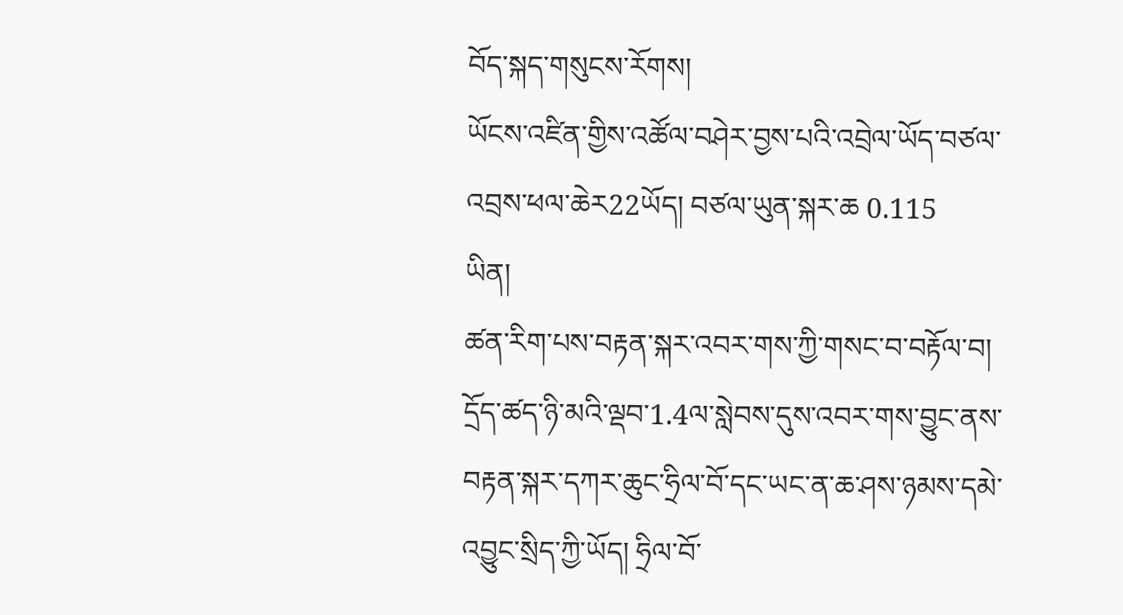བོད་སྐད་གསུངས་རོགས།
ཡོངས་འཛིན་གྱིས་འཚོལ་བཤེར་བྱས་པའི་འབྲེལ་ཡོད་བཙལ་འབྲས་ཕལ་ཆེར22ཡོད། བཙལ་ཡུན་སྐར་ཆ 0.115
ཡིན།
ཚན་རིག་པས་བརྟན་སྐར་འབར་གས་ཀྱི་གསང་བ་བརྟོལ་བ།
དྲོད་ཚད་ཉི་མའི་ལྡབ་1.4ལ་སླེབས་དུས་འབར་གས་བྱུང་ནས་བརྟན་སྐར་དཀར་ཆུང་ཧྲིལ་བོ་དང་ཡང་ན་ཆ་ཤས་ཉམས་དམེ་འབྱུང་སྲིད་ཀྱི་ཡོད། ཧྲིལ་བོ་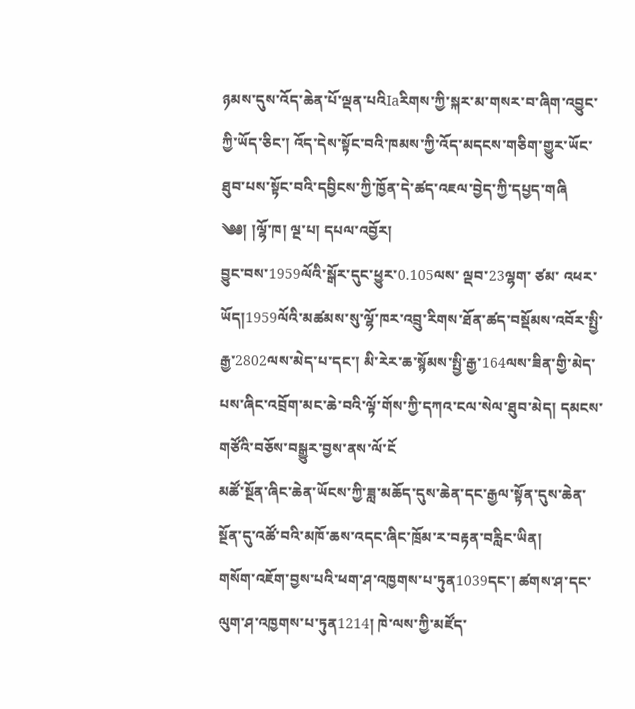ཉམས་དུས་འོད་ཆེན་པོ་ལྡན་པའིIaརིགས་ཀྱི་སྐར་མ་གསར་བ་ཞིག་འབྱུང་ཀྱི་ཡོད་ཅིང་། འོད་དེས་སྟོང་བའི་ཁམས་ཀྱི་འོད་མདངས་གཅིག་གྱུར་ཡོང་ཐུབ་པས་སྟོང་བའི་དབྱིངས་ཀྱི་ཁྱོན་དེ་ཚད་འཇལ་བྱེད་ཀྱི་དཔྱད་གཞི
༄༅། །ལྷོ་ཁ། ལྔ་པ། དཔལ་འབྱོར།
བྱུང་བས་1959ལོའི་སྒོར་དུང་ཕྱུར་0.105ལས་ ལྡབ་23ལྷག་ ཙམ་ འཕར་ ཡོད།1959ལོའི་མཚམས་སུ་ལྷོ་ཁར་འབྲུ་རིགས་ཐོན་ཚད་བསྡོམས་འབོར་སྤྱི་རྒྱ་2802ལས་མེད་པ་དང་། མི་རེར་ཆ་སྙོམས་སྤྱི་རྒྱ་164ལས་ཟིན་གྱི་མེད་པས་ཞིང་འབྲོག་མང་ཆེ་བའི་ལྟོ་གོས་ཀྱི་དཀའ་ངལ་སེལ་ཐུབ་མེད། དམངས་གཙོའི་བཅོས་བསྒྱུར་བྱས་ནས་ལོ་ངོ
མཚོ་སྔོན་ཞིང་ཆེན་ཡོངས་ཀྱི་ཟླ་མཆོད་དུས་ཆེན་དང་རྒྱལ་སྟོན་དུས་ཆེན་སྔོན་དུ་འཚོ་བའི་མཁོ་ཆས་འདང་ཞིང་ཁྲོམ་ར་བརྟན་བརླིང་ཡིན།
གསོག་འཇོག་བྱས་པའི་ཕག་ཤ་འཁྱགས་པ་ཏུན1039དང་། ཚགས་ཤ་དང་ལུག་ཤ་འཁྱགས་པ་ཏུན1214། ཁེ་ལས་ཀྱི་མཛོད་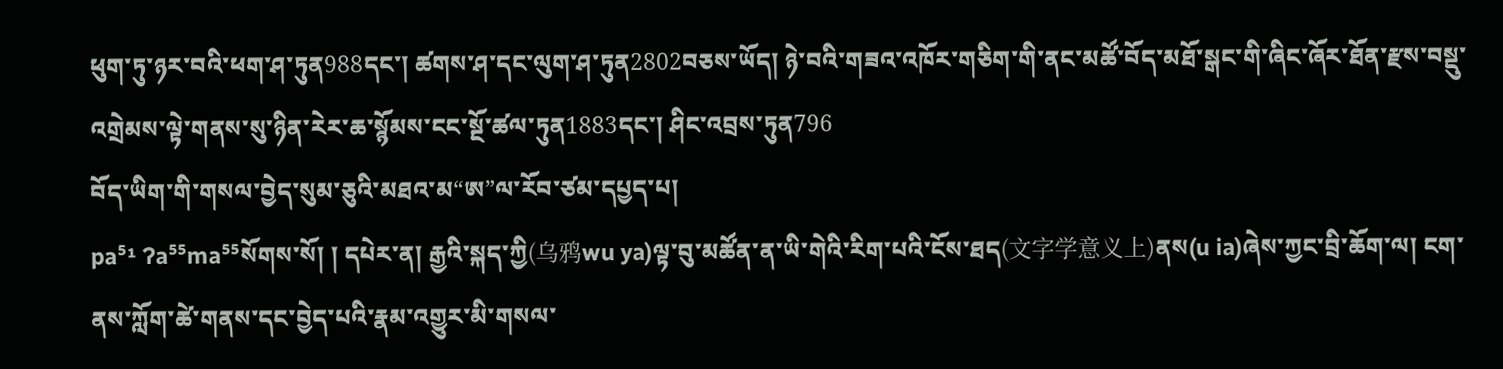ཕུག་ཏུ་ཉར་བའི་ཕག་ཤ་ཏུན988དང་། ཚགས་ཤ་དང་ལུག་ཤ་ཏུན2802བཅས་ཡོད། ཉེ་བའི་གཟའ་འཁོར་གཅིག་གི་ནང་མཚོ་བོད་མཐོ་སྒང་གི་ཞིང་ཞོར་ཐོན་རྫས་བསྡུ་འགྲེམས་ལྟེ་གནས་སུ་ཉིན་རེར་ཆ་སྙོམས་ངང་སྔོ་ཚལ་ཏུན1883དང་། ཤིང་འབྲས་ཏུན796
བོད་ཡིག་གི་གསལ་བྱེད་སུམ་ཅུའི་མཐའ་མ“ཨ”ལ་རོབ་ཙམ་དཔྱད་པ།
pa⁵¹ ʔa⁵⁵ma⁵⁵སོགས་སོ། ། དཔེར་ན། རྒྱའི་སྐད་ཀྱི(乌鸦wu ya)ལྟ་བུ་མཚོན་ན་ཡི་གེའི་རིག་པའི་ངོས་ཐད(文字学意义上)ནས(u ia)ཞེས་ཀྱང་བྲི་ཆོག་ལ། ངག་ནས་ཀློག་ཚེ་གནས་དང་བྱེད་པའི་རྣམ་འགྱུར་མི་གསལ་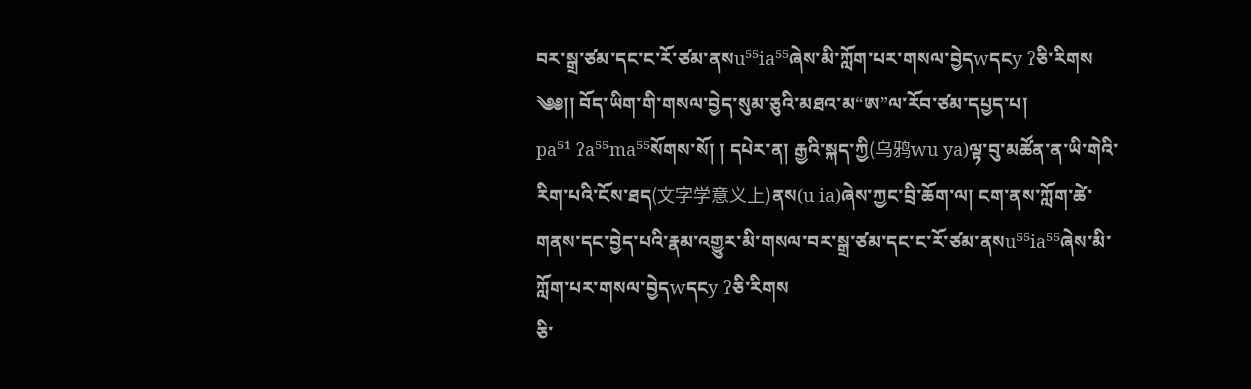བར་སྒྲ་ཙམ་དང་ང་རོ་ཙམ་ནསu⁵⁵ia⁵⁵ཞེས་མི་ཀློག་པར་གསལ་བྱེདwདངy ʔཅི་རིགས
༄༅།། བོད་ཡིག་གི་གསལ་བྱེད་སུམ་ཅུའི་མཐའ་མ“ཨ”ལ་རོབ་ཙམ་དཔྱད་པ།
pa⁵¹ ʔa⁵⁵ma⁵⁵སོགས་སོ། ། དཔེར་ན། རྒྱའི་སྐད་ཀྱི(乌鸦wu ya)ལྟ་བུ་མཚོན་ན་ཡི་གེའི་རིག་པའི་ངོས་ཐད(文字学意义上)ནས(u ia)ཞེས་ཀྱང་བྲི་ཆོག་ལ། ངག་ནས་ཀློག་ཚེ་གནས་དང་བྱེད་པའི་རྣམ་འགྱུར་མི་གསལ་བར་སྒྲ་ཙམ་དང་ང་རོ་ཙམ་ནསu⁵⁵ia⁵⁵ཞེས་མི་ཀློག་པར་གསལ་བྱེདwདངy ʔཅི་རིགས
ཅི་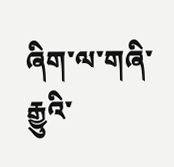ཞིག་ལ་གཞི་རྒྱུའི་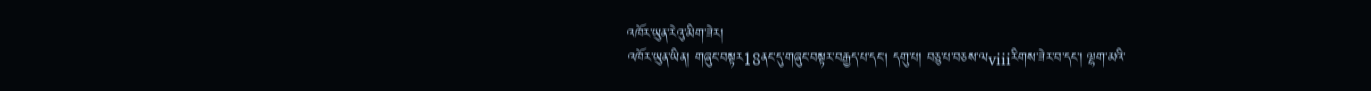འཁོར་ཡུན་རེའུ་མིག་ཟེར།
འཁོར་ཡུན་ཡིན། གཞུང་བསྟར18ནང་དུ་གཞུང་བསྟར་བརྒྱད་པ་དང། དགུ་པ། བཅུ་པ་བཅས་ལviiiརིགས་ཟེར་བ་དང་། ལྷག་མའི་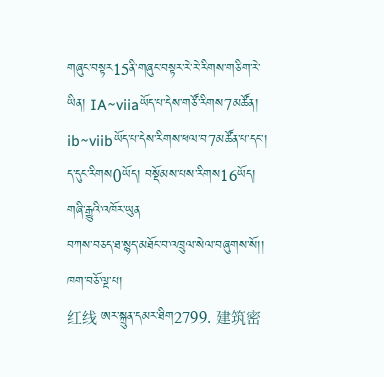གཞུང་བསྟར15ནི་གཞུང་བསྟར་རེ་རེ་རིགས་གཅིག་རེ་ཡིན། IA~viiaཡོད་པ་དེས་གཙོ་རིགས7མཚོན། ib~viibཡོད་པ་དེས་རིགས་ཕལ་བ7མཚོན་པ་དང་། ད་དུང་རིགས0ཡོད། བསྡོམས་པས་རིགས16ཡོད། གཞི་རྒྱུའི་འཁོར་ཡུན
བཀས་བཅད་ཐ་སྙད་མཐོང་བ་འཁྲུལ་སེལ་བཞུགས་སོ།། ཁག་བཅོ་ལྔ་པ།
红线 ཨར་སྐྲུན་དམར་ཐིག2799. 建筑密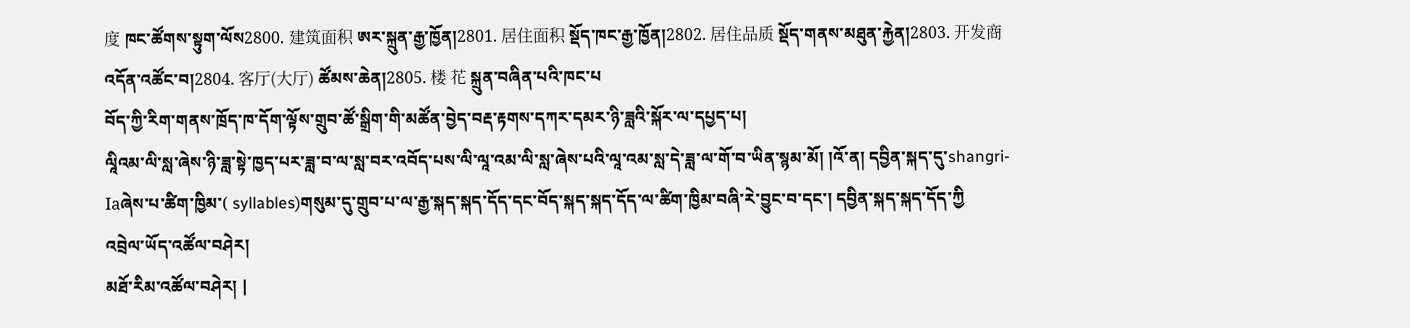度 ཁང་ཚོགས་སྟུག་ལོས2800. 建筑面积 ཨར་སྐྲུན་རྒྱ་ཁྱོན།2801. 居住面积 སྡོད་ཁང་རྒྱ་ཁྱོན།2802. 居住品质 སྡོད་གནས་མཐུན་རྐྱེན།2803. 开发商 འདོན་འཚོང་བ།2804. 客厅(大厅) ཚོམས་ཆེན།2805. 楼 花 སྐྲུན་བཞིན་པའི་ཁང་པ
བོད་ཀྱི་རིག་གནས་ཁྲོད་ཁ་དོག་ལྟོས་གྲུབ་ཚོ་སྒྲིག་གི་མཚོན་བྱེད་བརྡ་རྟགས་དཀར་དམར་ཉི་ཟླའི་སྐོར་ལ་དཔྱད་པ།
ལཱིའམ་ལི་སླ་ཞེས་ཉི་ཟླ་སྟེ་ཁྱད་པར་ཟླ་བ་ལ་སླ་བར་འབོད་པས་ལི་ལཱ་འམ་ལི་སླ་ཞེས་པའི་ལཱ་འམ་སླ་དེ་ཟླ་ལ་གོ་བ་ཡིན་སྙམ་མོ། །འོ་ན། དབྱིན་སྐད་དུ་shangri- Iaཞེས་པ་ཚིག་ཁྱིམ་( syllables)གསུམ་དུ་གྲུབ་པ་ལ་རྒྱ་སྐད་སྐད་དོད་དང་བོད་སྐད་སྐད་དོད་ལ་ཚིག་ཁྱིམ་བཞི་རེ་བྱུང་བ་དང་། དབྱིན་སྐད་སྐད་དོད་ཀྱི
འབྲེལ་ཡོད་འཚོལ་བཤེར།
མཐོ་རིམ་འཚོལ་བཤེར། |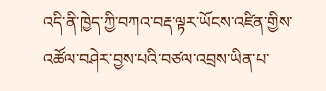འདི་ནི་ཁྱེད་ཀྱི་བཀའ་བརྡ་ལྟར་ཡོངས་འཛིན་གྱིས་འཚོལ་བཤེར་བྱས་པའི་བཙལ་འབྲས་ཡིན་པ་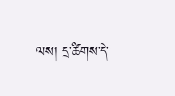ལས། དྲ་ཚིགས་དེ་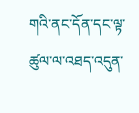གའི་ནང་དོན་དང་ལྟ་ཚུལ་ལ་འཐད་འདུན་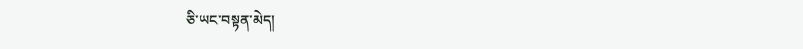ཅི་ཡང་བསྟན་མེད།